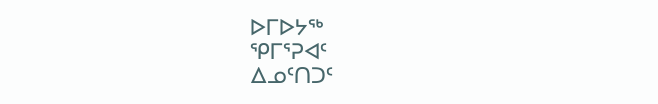ᐅᒥᐅᔭᖅ
ᕿᒥᕐᕈᐊᑦ
ᐃᓄᑦᑎᑐᑦ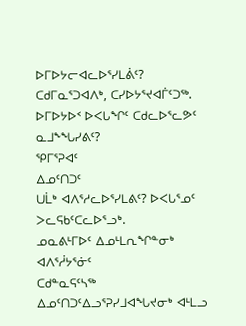ᐅᒥᐅᔭᓕᐊᓚᐅᕐᓯᒪᕖᑦ? ᑕᑯᒥᓇᕐᑐᐊᐱᒃ, ᑕᓯᐅᔭᕐᔪᐊᒦᑦᑐᖅ. ᐅᒥᐅᔭᐅᑉ ᐅᐸᒐᖏᑦ ᑕᑯᓚᐅᕐᓚᕗᑦ
ᓇᒧᖕᖓᓯᕕᑦ?
ᕿᒥᕐᕈᐊᑦ
ᐃᓄᑦᑎᑐᑦ
ᑌᒫᒃ ᐊᐱᕐᓱᓚᐅᕐᓯᒪᕕᑦ? ᐅᐸᒐᕐᓄᑦ ᐳᓚᕋᑲᑦᑕᓚᐅᕐᓗᒃ.
ᓄᓇᕕᒻᒥᐅᑦ ᐃᓄᒻᒪᕆᖏᓐᓂᒃ ᐊᐱᕐᓲᔭᕐᓃᑦ
ᑕᑯᓐᓇᕋᑦᓴᖅ
ᐃᓄᑦᑎᑐᑦᐃᓗᕐᕈᓯᒧᐊᖓᔪᓂᒃ ᐊᒻᒪᓗ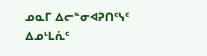ᓄᓇᒥ ᐃᓕᓐᓂᐊᕈᑎᑦᓭᑦ
ᐃᓄᒻᒪᕇᑦ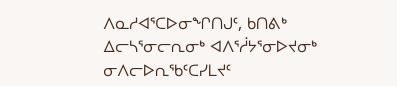ᐱᓇᓱᐊᕐᑕᐅᓂᖏᑎᒍᑦ, ᑲᑎᕕᒃ ᐃᓕᓴᕐᓂᓕᕆᓂᒃ ᐊᐱᕐᓲᔭᕐᓂᐅᔪᓂᒃ ᓂᐱᓕᐅᕆᖃᑦᑕᓯᒪᔪᑦ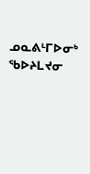ᓄᓇᕕᒻᒥᐅᓂᒃ ᖃᐅᔨᒪᔪᓂ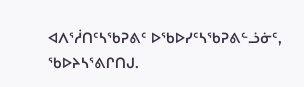ᐊᐱᕐᓲᑎᑦᓴᖃᕈᕕᑦ ᐅᖃᐅᓯᑦᓴᖃᕈᕕᓪᓘᓃᑦ, ᖃᐅᔨᓴᕐᕕᒋᑎᒍ.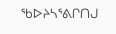ᖃᐅᔨᓴᕐᕕᒋᑎᒍ